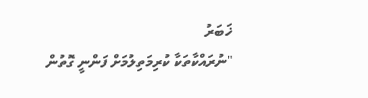ޚަބަރު
"ނުރައްކާތަކާ ކުރިމަތިލުމަށް ފަންނީ ގޮތުން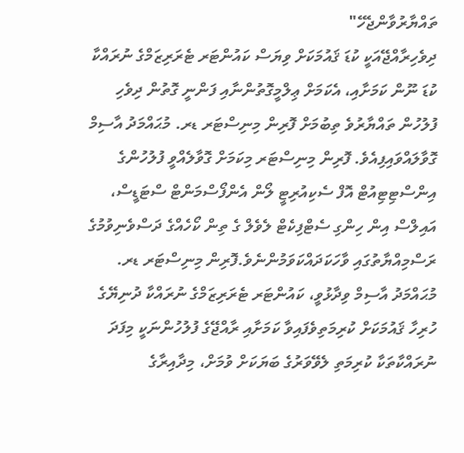ތައްޔާރުވާންޖެހޭ"
ދިވެހިރާއްޖޭއަކީ ކުޑަ ޤައުމަކަށް ވިޔަސް ކައުންޓަރ ޓެރަރިޒަމްގެ ނުރައްކާ ކުޑަ ނޫން ކަމަށާއި، އެކަމަށް ޢިލްމީގޮތުންނާއި ފަންނީ ގޮތުން ދިވެހި ފުލުހުން ތައްޔާރުވެ ތިބުމަށް ފޮރިން މިނިސްޓަރ ޑރ. މުޙައްމަދު އާސިމް ގޮވާލައްވައިފިއެވެ. ފޮރިން މިނިސްޓަރ މިކަމަށް ގޮވާލެއްވީ ފުލުހުންގެ އިންސްޓިޓިއުޓް އޮފް ސެކިއުރިޓީ ލޯން އެންފޯސްމަންޓް ސްޓަޑީސް، އައިލްސް އިން ހިންގި ސެޓްފިކެޓް ލެވެލް ގެ ތިން ކޯހެއްގެ ދަސްވެނިވުމުގެ ރަސްމިއްޔާތުގައި ވާހަކަދައްކަވަމުންނެވެ.ފޮރިން މިނިސްޓަރ ޑރ. މުޙައްމަދު އާސިމް ވިދާޅުވީ، ކައުންޓަރ ޓެރަރިޒަމްގެ ނުރައްކާ ދުނިޔޭގެ ހުރިހާ ޤައުމަކަށް ކުރިމަތިވެފައިވާ ކަމަށާއި ރާއްޖޭގެ ފުލުހުންނަކީ މިފަދަ ނުރައްކާތަކާ ކުރިމަތި ލެވޭވަރުގެ ބަޔަކަށް ވުމަށް، މިދާއިރާގެ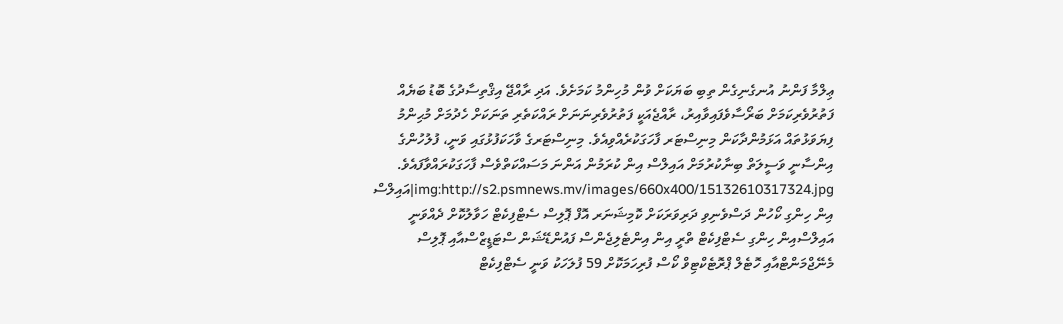ޢިލްމާ ފަންނު އުނގެނިގެން ތިބި ބަޔަކަށް ވުން މުހިންމު ކަމަށެވެ. އަދި ރާއްޖޭ އިޤްތިސާދުގެ ބޮޑު ބަޔެއް ފަތުރުވެރިކަމަށް ބަރޯސާވެފައިވާއިރު، ރާއްޖެއަކީ ފަތުރުވެރިނަނަށް ރައްކަތެރި ތަނަކަށް ހެދުމަށް މުޙިންމު ފިޔަވަޅުތައް އަޅަމުންދާކަން މިނިސްޓަރ ފާހަގަކުރެއްވިއެވެ. މިނިސްޓަރގެ ވާހަކަފުޅުގައި ވަނީ، ފުލުހުންގެ އިންސާނީ ވަސީލަތް ބިނާކުރުމަށް އައިލްސް އިން ކުރަމުން އަންނަ މަސައްކަތްވެސް ފާހަގަކުރައްވާފައެވެ. img:http://s2.psmnews.mv/images/660x400/15132610317324.jpg|އައިލްސް އިން ހިންގި ކޯހުން ދަސްވެނިވި ދަރިވަރަކަށް ކޮމިޝަނަރ އޮފް ޕޮލިސް ސެޓްފިކެޓް ހަވާލުކޮށް ދެއްވަނީ އައިލްސްއިން ހިންގި ސެޓްފިކެޓް ތްރީ އިން އިންޓެލިޖެންސް ފައުންޑޭޝަން ސްޓަޑީޒްސްއާއި ޕޮލިސް މެނޭޖްމަންޓްއާއި ހޮޓެލް ޕްރޮޓެކްޓިވް ކޯސް ފުރިހަމަކޮށް 59 ފުލަހަކު ވަނީ ސެޓްފިކެޓް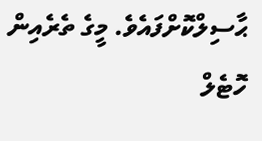ޙާސިލްކޮށްފައެވެ. މީގެ ތެރެއިން ހޮޓެލް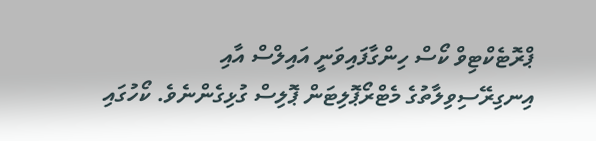ޕްރޮޓެކްޓިވް ކޯސް ހިންގާފައިވަނީ އައިލްސް އާއި އިނގިރޭސިވިލާތުގެ މެޓްރޯޕޮލިޓަން ޕޮލިސް ގުޅިގެންނެވެ. ކޯހުގައި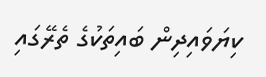ކިޔަވައިދިން ބައިތަކުގެ ތެރޭގައި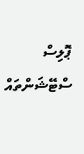ޕޮލިސް ސްޓޭޝަންތައް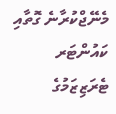މެނޭޖްކުރާނެ ގޮތާއި ކައުންޓަރ ޓެރަޒިޒަމުގެ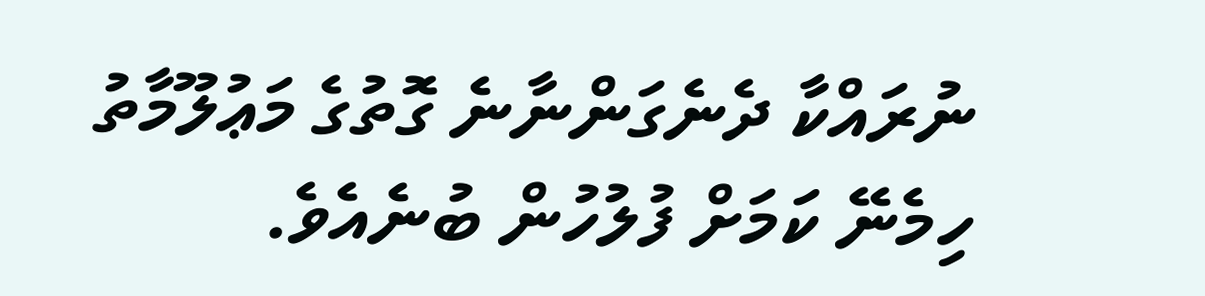ނުރައްކާ ދެނެގަންނާނެ ގޮތުގެ މަޢުލޫމާތު ހިމެނޭ ކަމަށް ފުލުހުން ބުނެއެވެ.